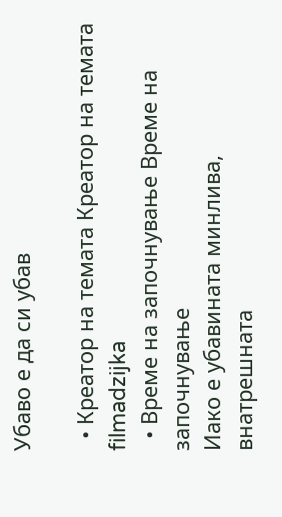Убаво е да си убав

  • Креатор на темата Креатор на темата filmadzijka
  • Време на започнување Време на започнување
Иако е убавината минлива, внатрешната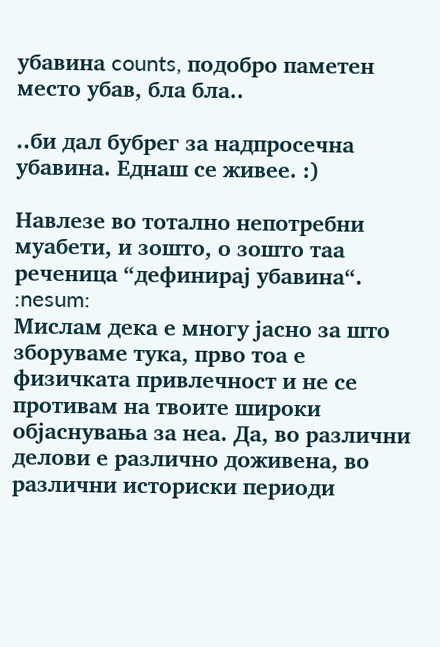убавина counts, подобро паметен место убав, бла бла..

..би дал бубрег за надпросечна убавина. Еднаш се живее. :)

Навлезе во тотално непотребни муабети, и зошто, о зошто таа реченица “дефинирај убавина“. :nesum:
Мислам дека е многу јасно за што зборуваме тука, прво тоа е физичката привлечност и не се противам на твоите широки објаснувања за неа. Да, во различни делови е различно доживена, во различни историски периоди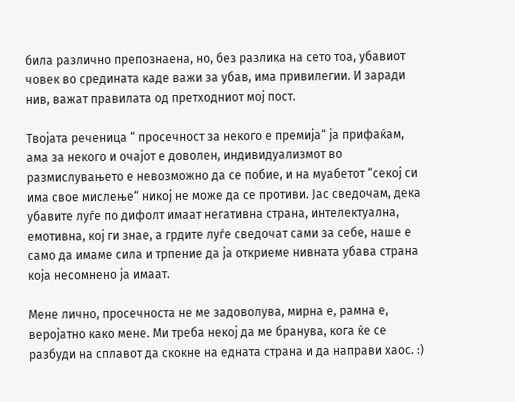била различно препознаена, но, без разлика на сето тоа, убавиот човек во средината каде важи за убав, има привилегии. И заради нив, важат правилата од претходниот мој пост.

Твојата реченица “ просечност за некого е премија“ ја прифаќам, ама за некого и очајот е доволен, индивидуализмот во размислувањето е невозможно да се побие, и на муабетот “секој си има свое мислење“ никој не може да се противи. Јас сведочам, дека убавите луѓе по дифолт имаат негативна страна, интелектуална, емотивна, кој ги знае, а грдите луѓе сведочат сами за себе, наше е само да имаме сила и трпение да ја откриеме нивната убава страна која несомнено ја имаат.

Мене лично, просечноста не ме задоволува, мирна е, рамна е, веројатно како мене. Ми треба некој да ме бранува, кога ќе се разбуди на сплавот да скокне на едната страна и да направи хаос. :)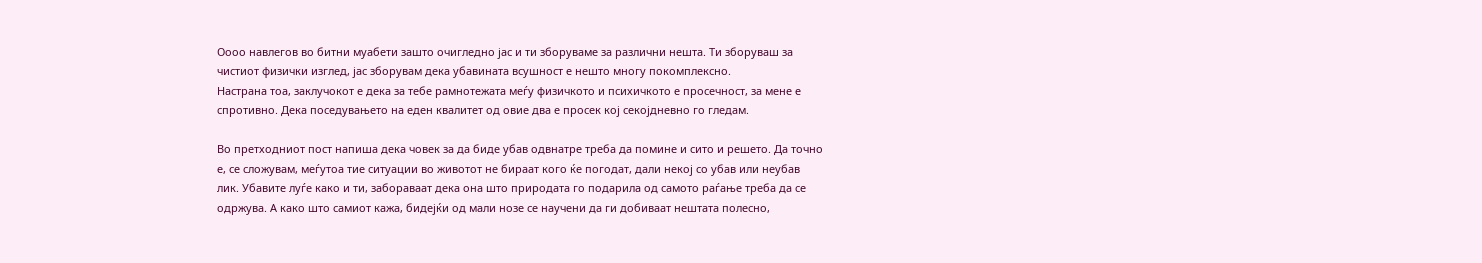Оооо навлегов во битни муабети зашто очигледно јас и ти зборуваме за различни нешта. Ти зборуваш за чистиот физички изглед, јас зборувам дека убавината всушност е нешто многу покомплексно.
Настрана тоа, заклучокот е дека за тебе рамнотежата меѓу физичкото и психичкото е просечност, за мене е спротивно. Дека поседувањето на еден квалитет од овие два е просек кој секојдневно го гледам.

Во претходниот пост напиша дека човек за да биде убав одвнатре треба да помине и сито и решето. Да точно е, се сложувам, меѓутоа тие ситуации во животот не бираат кого ќе погодат, дали некој со убав или неубав лик. Убавите луѓе како и ти, забораваат дека она што природата го подарила од самото раѓање треба да се одржува. А како што самиот кажа, бидејќи од мали нозе се научени да ги добиваат нештата полесно,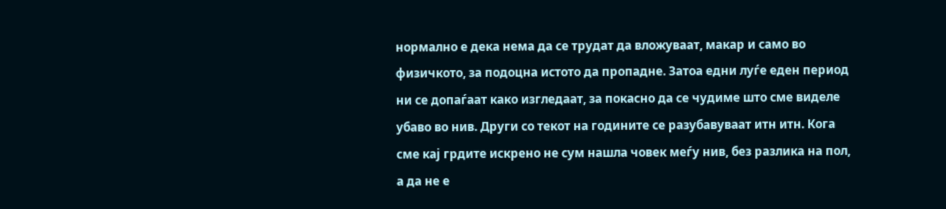нормално е дека нема да се трудат да вложуваат, макар и само во физичкото, за подоцна истото да пропадне. Затоа едни луѓе еден период ни се допаѓаат како изгледаат, за покасно да се чудиме што сме виделе убаво во нив. Други со текот на годините се разубавуваат итн итн. Кога сме кај грдите искрено не сум нашла човек меѓу нив, без разлика на пол, а да не е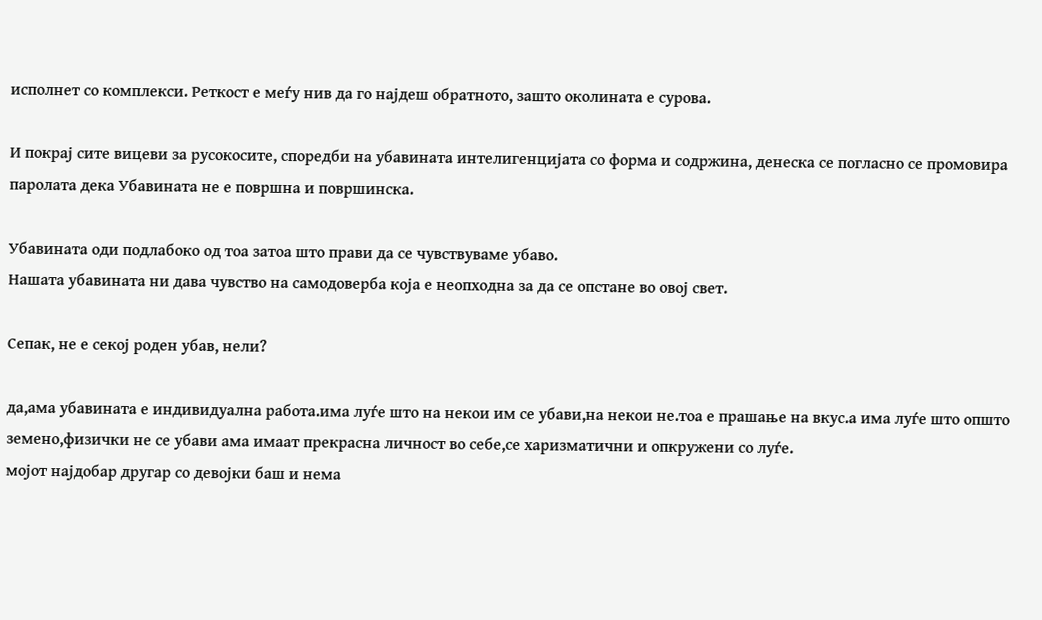исполнет со комплекси. Реткост е меѓу нив да го најдеш обратното, зашто околината е сурова.

И покрај сите вицеви за русокосите, споредби на убавината интелигенцијата сo форма и содржина, денеска се погласно се промовира паролата дека Убавината не е површна и површинска.

Убавината оди подлабоко од тоа затоа што прави да се чувствуваме убаво.
Нашата убавината ни дава чувство на самодоверба која е неопходна за да се опстане во овој свет.

Сепак, не е секој роден убав, нели?

да,ама убавината е индивидуална работа.има луѓе што на некои им се убави,на некои не.тоа е прашање на вкус.а има луѓе што општо земено,физички не се убави ама имаат прекрасна личност во себе,се харизматични и опкружени со луѓе.
мојот најдобар другар со девојки баш и нема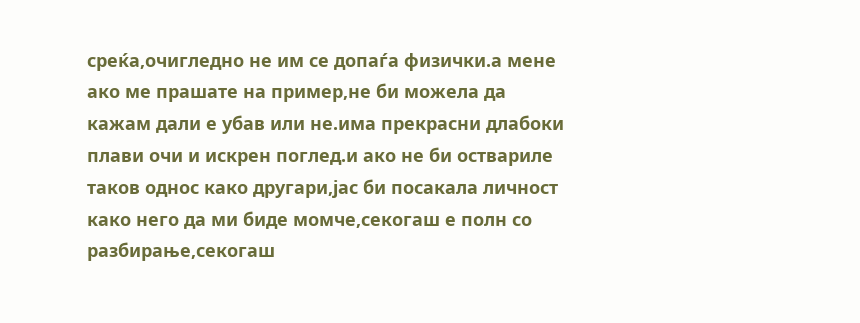среќа,очигледно не им се допаѓа физички.а мене ако ме прашате на пример,не би можела да кажам дали е убав или не.има прекрасни длабоки плави очи и искрен поглед.и ако не би оствариле таков однос како другари,јас би посакала личност како него да ми биде момче,секогаш е полн со разбирање,секогаш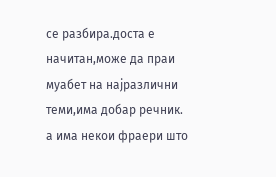се разбира.доста е начитан,може да праи муабет на најразлични теми,има добар речник.
а има некои фраери што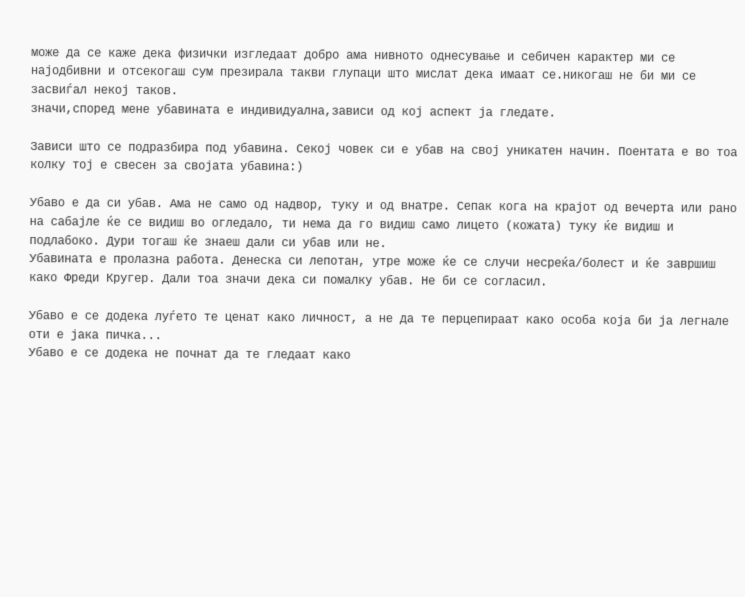може да се каже дека физички изгледаат добро ама нивното однесување и себичен карактер ми се најодбивни и отсекогаш сум презирала такви глупаци што мислат дека имаат се.никогаш не би ми се засвиѓал некој таков.
значи,според мене убавината е индивидуална,зависи од кој аспект ја гледате.

Зависи што се подразбира под убавина. Секој човек си е убав на свој уникатен начин. Поентата е во тоа колку тој е свесен за својата убавина:)

Убаво е да си убав. Ама не само од надвор, туку и од внатре. Сепак кога на крајот од вечерта или рано на сабајле ќе се видиш во огледало, ти нема да го видиш само лицето (кожата) туку ќе видиш и подлабоко. Дури тогаш ќе знаеш дали си убав или не.
Убавината е пролазна работа. Денеска си лепотан, утре може ќе се случи несреќа/болест и ќе завршиш како Фреди Кругер. Дали тоа значи дека си помалку убав. Не би се согласил.

Убаво е се додека луѓето те ценат како личност, а не да те перцепираат како особа која би ја легнале оти е јака пичка...
Убаво е се додека не почнат да те гледаат како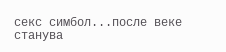секс симбол...после веке станува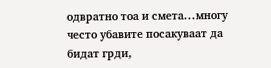одвратно тоа и смета...многу често убавите посакуваат да бидат грди,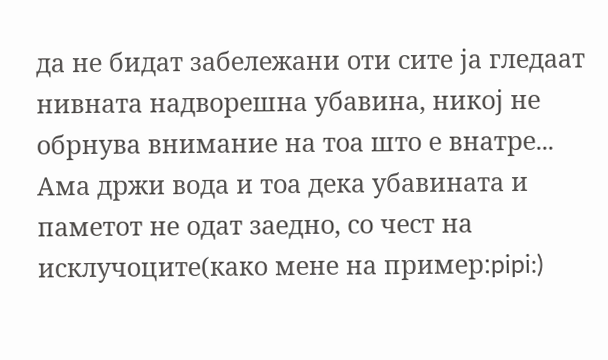да не бидат забележани оти сите ја гледаат нивната надворешна убавина, никој не обрнува внимание на тоа што е внатре...
Ама држи вода и тоа дека убавината и паметот не одат заедно, со чест на исклучоците(како мене на пример:pipi:)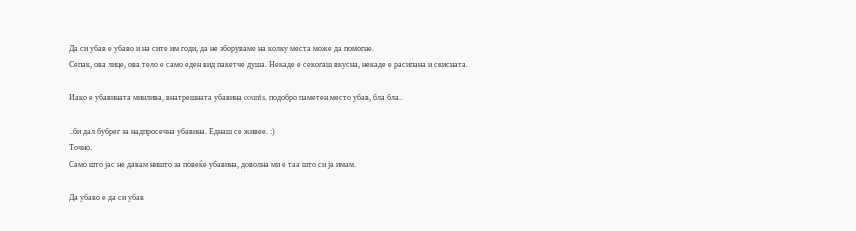Да си убав е убаво и на сите им годи, да не зборуваме на колку места може да помогне.
Сепак, ова лице, ова тело е само еден вид пакетче душа. Некаде е секогаш вкусна, некаде е расипана и скисната.

Иако е убавината минлива, внатрешната убавина counts, подобро паметен место убав, бла бла..

..би дал бубрег за надпросечна убавина. Еднаш се живее. :)
Точно.
Само што јас не давам ништо за повеќе убавина, доволна ми е таа што си ја имам.

Да убаво е да си убав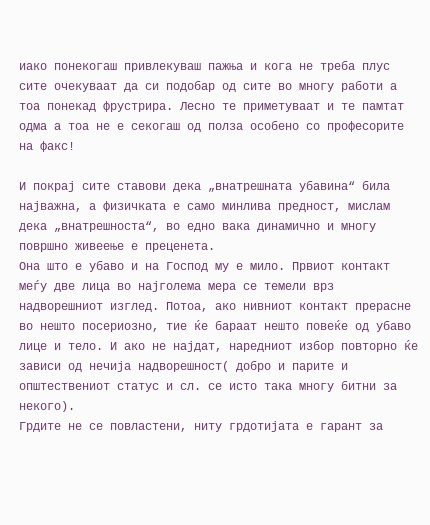иако понекогаш привлекуваш пажња и кога не треба плус сите очекуваат да си подобар од сите во многу работи а тоа понекад фрустрира. Лесно те приметуваат и те памтат одма а тоа не е секогаш од полза особено со професорите на факс!

И покрај сите ставови дека „внатрешната убавина“ била најважна, а физичката е само минлива предност, мислам дека „внатрешноста“, во едно вака динамично и многу површно живеење е преценета.
Она што е убаво и на Господ му е мило. Првиот контакт меѓу две лица во најголема мера се темели врз надворешниот изглед. Потоа, ако нивниот контакт прерасне во нешто посериозно, тие ќе бараат нешто повеќе од убаво лице и тело. И ако не најдат, наредниот избор повторно ќе зависи од нечија надворешност( добро и парите и општествениот статус и сл. се исто така многу битни за некого).
Грдите не се повластени, ниту грдотијата е гарант за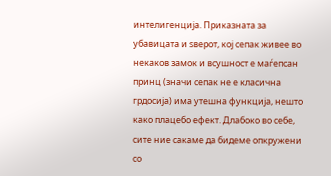интелигенција. Приказната за убавицата и ѕверот, кој сепак живее во некаков замок и всушност е маѓепсан принц (значи сепак не е класична грдосија) има утешна функција, нешто како плацебо ефект. Длабоко во себе, сите ние сакаме да бидеме опкружени со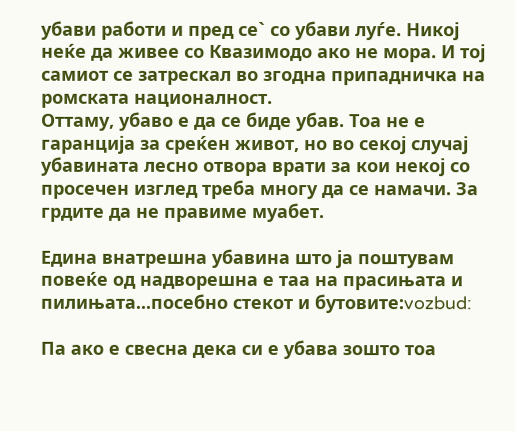убави работи и пред се` со убави луѓе. Никој неќе да живее со Квазимодо ако не мора. И тој самиот се затрескал во згодна припадничка на ромската националност.
Оттаму, убаво е да се биде убав. Тоа не е гаранција за среќен живот, но во секој случај убавината лесно отвора врати за кои некој со просечен изглед треба многу да се намачи. За грдите да не правиме муабет.

Едина внатрешна убавина што ја поштувам повеќе од надворешна е таа на прасињата и пилињата...посебно стекот и бутовите:vozbud:

Па ако е свесна дека си е убава зошто тоа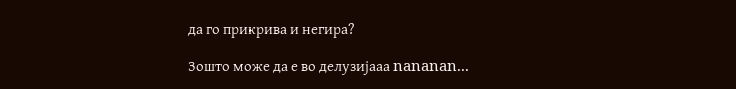да го прикрива и негира?

Зошто може да е во делузијааа nananan...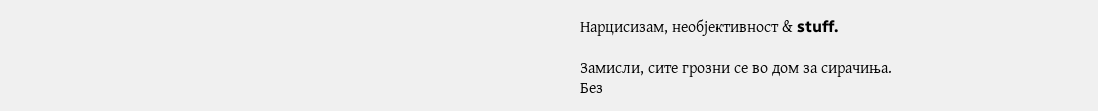Нарцисизам, необјективност & stuff.

Замисли, сите грозни се во дом за сирачиња.
Без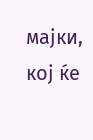мајки, кој ќе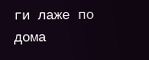ги лаже по дома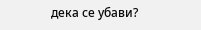дека се убави?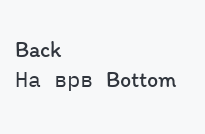Back
На врв Bottom